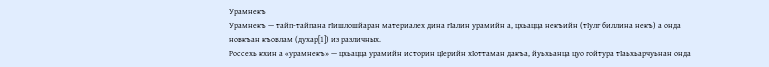Урамнекъ
Урамнекъ — тайп-тайпана гӀишлошйаран материалех дина гӀалин урамийн а, цхьацца некъийн (тӀулг биллина некъ) а онда новкъан къовлам (духар[1]) из различных.
Россехь кхин а «урамнекъ» — цхьацца урамийн историн цӀерийн хӀоттаман дакъа, йуьхьанца цуо гойтура тӀаьхьарчуьнан онда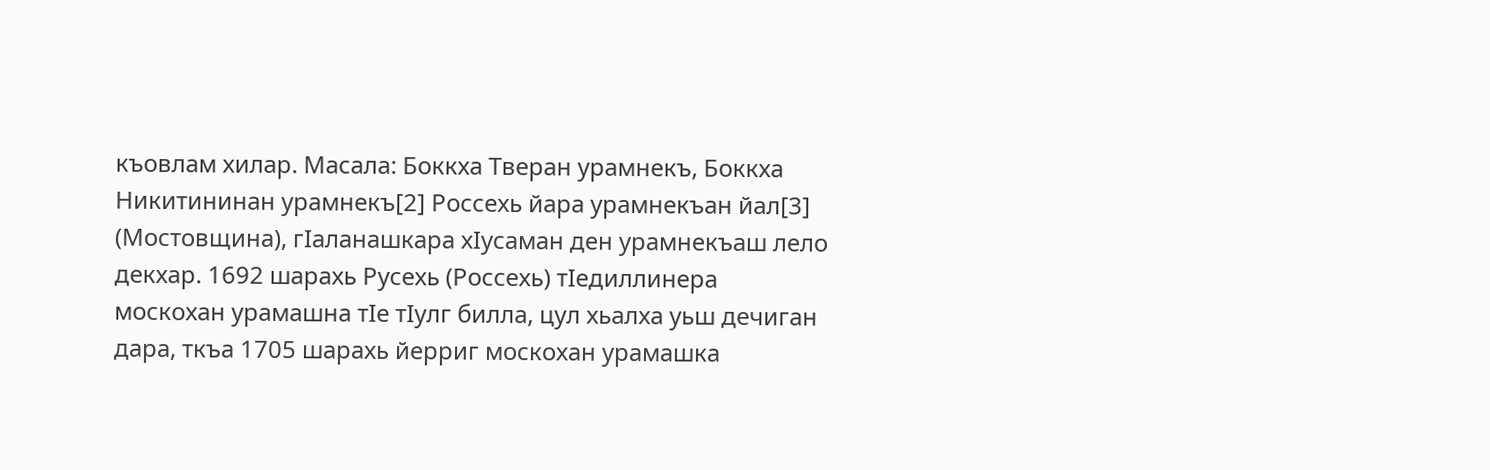къовлам хилар. Масала: Боккха Тверан урамнекъ, Боккха Никитининан урамнекъ[2] Россехь йара урамнекъан йал[3] (Мостовщина), гӀаланашкара хӀусаман ден урамнекъаш лело декхар. 1692 шарахь Русехь (Россехь) тӀедиллинера москохан урамашна тӀе тӀулг билла, цул хьалха уьш дечиган дара, ткъа 1705 шарахь йерриг москохан урамашка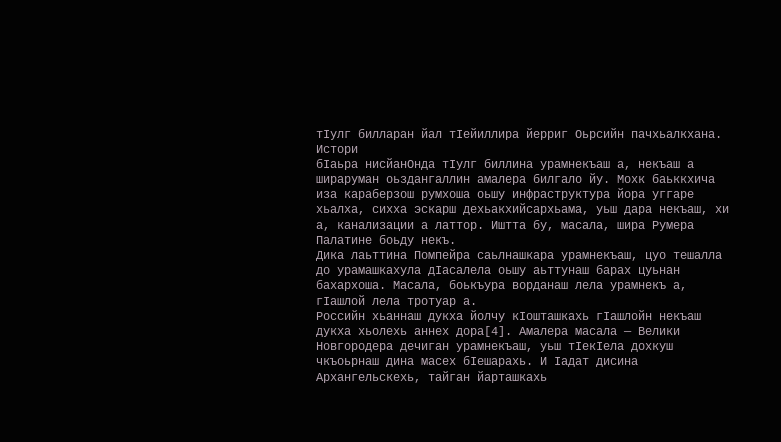тӀулг билларан йал тӀейиллира йерриг Оьрсийн пачхьалкхана.
Истори
бӀаьра нисйанОнда тӀулг биллина урамнекъаш а, некъаш а шираруман оьздангаллин амалера билгало йу. Мохк баьккхича иза караберзош румхоша оьшу инфраструктура йора уггаре хьалха, сихха эскарш дехьакхийсархьама, уьш дара некъаш, хи а, канализации а латтор. Иштта бу, масала, шира Румера Палатине боьду некъ.
Дика лаьттина Помпейра саьлнашкара урамнекъаш, цуо тешалла до урамашкахула дӀасалела оьшу аьттунаш барах цуьнан бахархоша. Масала, боькъура ворданаш лела урамнекъ а, гӀашлой лела тротуар а.
Российн хьаннаш дукха йолчу кӀошташкахь гӀашлойн некъаш дукха хьолехь аннех дора[4]. Амалера масала — Велики Новгородера дечиган урамнекъаш, уьш тӀекӀела дохкуш чкъоьрнаш дина масех бӀешарахь. И Ӏадат дисина Архангельскехь, тайган йарташкахь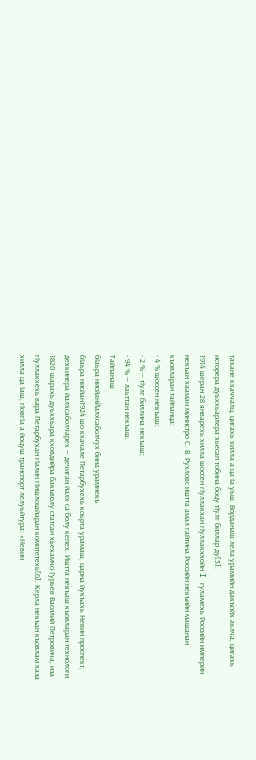тахане кхаччалц, цигахь хилла а ца Ӏа уьш. Ворданаш лела урамийн дакъойх аьлча, цигахь исторера дуьххьарлера хьесап тобина боцу тӀулг биллар ду[5].
1914 шеран 28 январехь хилла шоссен гӀуллакхан гӀуллакххойн I гуламехь Российн империн некъан хааман министро С. В. Рухловс иштта амал гайтина Российн некъийн машанан къовларан тайпанца:
- 4 % шоссен некъаш;
- 2 % — тӀулг биллина некъаш;
- 94 % — лаьттан некъаш.
Тайпанаш
бӀаьра нисйанЙалхсаболчух бина урамнекъ
бӀаьра нисйан1924 шо кхачале Петарбухехь коьрта урамаш, царна йукъахь Невин проспект, дехкинера йалхсаболчарех — дечиган йалх са болу кепех. Иштта некъаш къовларан технологи 1820 шарахь дуьххьара кховдийра бакъволу статсан хьехамчо Гурьев Василий Петровича, иза гӀуллакхехь вара Петарбухан гӀалин гӀишлошйаран комитетехь[6]. Керла некъан къовлам хаза хилла ца Ӏаш, гӀовгӀа а йоцуш транспорт лелуьйтура: «Невин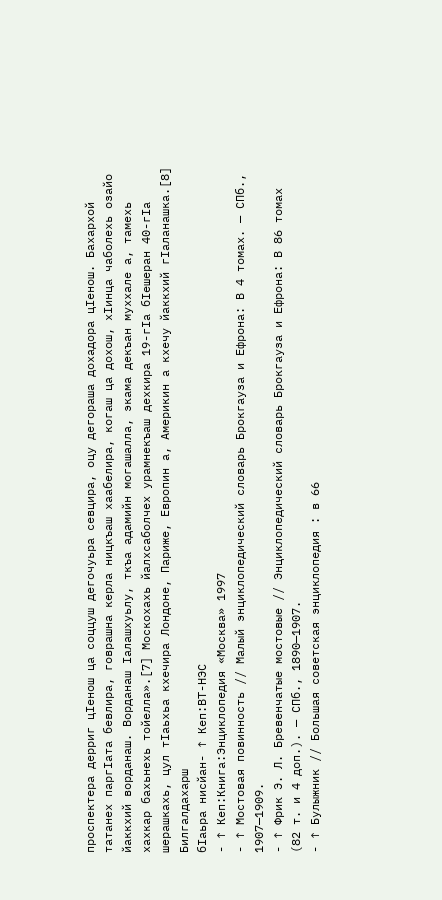проспектера дерриг цӀенош ца соццуш дегочуьра севцира, оцу дегораша дохадора цӀенош. Бахархой татанех паргӀата бевлира, говрашна керла ницкъаш хаабелира, когаш ца дохош, хӀинца чаболехь озайо йаккхий ворданаш. Ворданаш Ӏалашхуьлу, ткъа адамийн могашалла, экама декъан муххале а, тамехь хахкар бахьнехь тойелла».[7] Москохахь йалхсаболчех урамнекъаш дехкира 19-гӀа бӀешеран 40-гӀа шерашкахь, цул тӀаьхьа кхечира Лондоне, Париже, Европин а, Америкин а кхечу йаккхий гӀаланашка.[8]
Билгалдахарш
бӀаьра нисйан- ↑ Кеп:ВТ-НЭС
- ↑ Кеп:Книга:Энциклопедия «Москва» 1997
- ↑ Мостовая повинность // Малый энциклопедический словарь Брокгауза и Ефрона: В 4 томах. — СПб., 1907—1909.
- ↑ Фрик Э. Л. Бревенчатые мостовые // Энциклопедический словарь Брокгауза и Ефрона: В 86 томах (82 т. и 4 доп.). — СПб., 1890—1907.
- ↑ Булыжник // Большая советская энциклопедия : в 66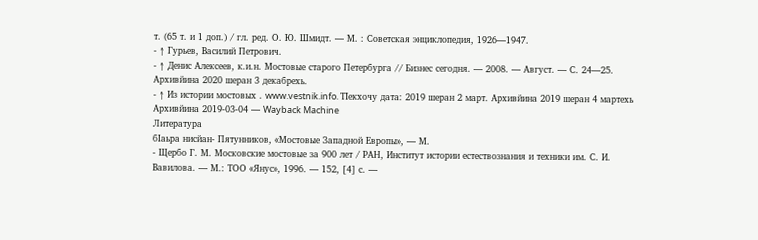т. (65 т. и 1 доп.) / гл. ред. О. Ю. Шмидт. — М. : Советская энциклопедия, 1926—1947.
- ↑ Гурьев, Василий Петрович.
- ↑ Денис Алексеев, к.и.н. Мостовые старого Петербурга // Бизнес сегодня. — 2008. — Август. — С. 24—25. Архивйина 2020 шеран 3 декабрехь.
- ↑ Из истории мостовых . www.vestnik.info. ТӀекхочу дата: 2019 шеран 2 март. Архивйина 2019 шеран 4 мартехь Архивйина 2019-03-04 — Wayback Machine
Литература
бӀаьра нисйан- Пятунников, «Мостовые Западной Европы», — М.
- Щербо Г. М. Московские мостовые за 900 лет / РАН, Институт истории естествознания и техники им. С. И. Вавилова. — М.: ТОО «Янус», 1996. — 152, [4] с. —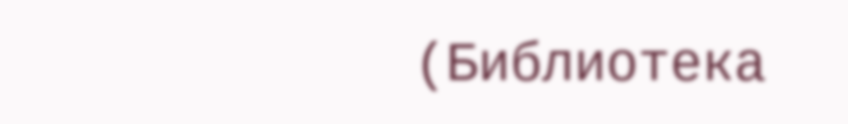(Библиотека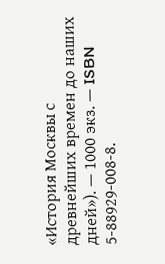«История Москвы с древнейших времен до наших дней»). — 1000 экз. — ISBN 5-88929-008-8.